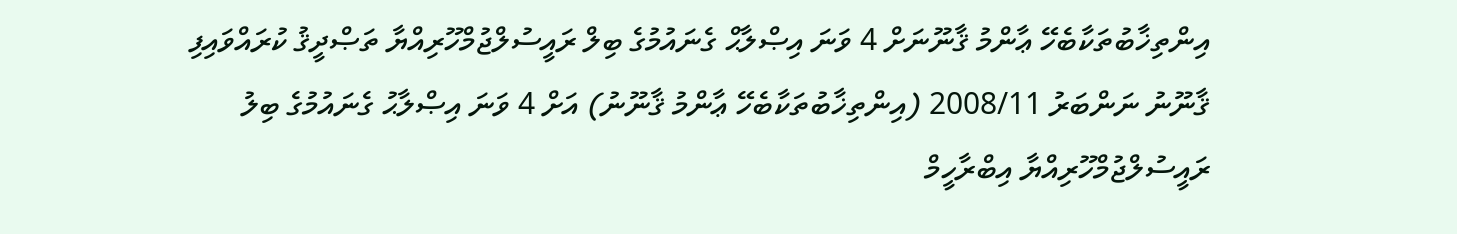އިންތިޚާބުތަކާބެހޭ ޢާންމު ޤާނޫނަށް 4 ވަނަ އިޞްލާޙް ގެނައުމުގެ ބިލް ރައީސުލްޖުމްހޫރިއްޔާ ތަޞްދީޤު ކުރައްވައިފި
ޤާނޫނު ނަންބަރު 2008/11 (އިންތިޚާބުތަކާބެހޭ ޢާންމު ޤާނޫނު) އަށް 4 ވަނަ އިޞްލާޙު ގެނައުމުގެ ބިލު ރައީސުލްޖުމްހޫރިއްޔާ އިބްރާހީމް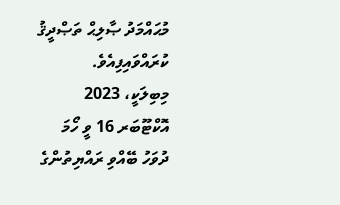މުޙައްމަދު ޞާލިޙް ތަޞްދީޤު ކުރައްވައިފިއެވެ.
މިބިލަކީ، 2023 އޮކްޓޫބަރ 16 ވީ ހޯމަ ދުވަހު ބޭއްވި ރައްޔިތުންގެ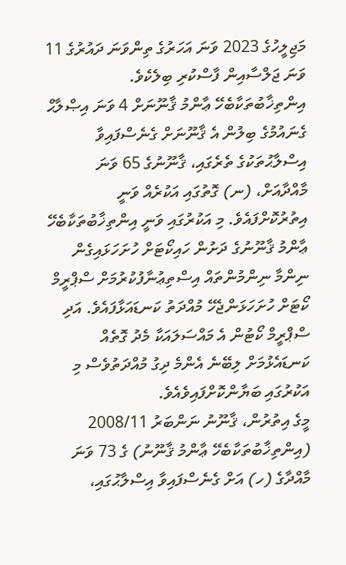މަޖިލީހުގެ 2023 ވަނަ އަހަރުގެ ތިންވަނަ ދައުރުގެ 11 ވަނަ ޖަލްސާއިން ފާސްކުރި ބިލެކެވެ.
އިންތިޚާބުތަކާބެހޭ ޢާންމު ޤާނޫނަށް 4 ވަނަ އިޞްލާޙް ގެނައުމުގެ ބިލުން އެ ޤާނޫނަށް ގެނެސްފައިވާ އިސްލާޙުތަކުގެ ތެރެގައި، ޤާނޫނުގެ 65 ވަނަ މާއްދާއަށް، (ނ) ގޮތުގައި އަކުރެއް ވަނީ އިތުރުކޮށްފައެވެ. މި އަކުރުގައި ވަނީ އިންތިޚާބުތަކާބެހޭ ޢާންމު ޤާނޫނުގެ ދަށުން ހައިކޯޓަށް ހުށަހަޅައިގެން ނިންމާ ނިންމުންތައް އިސްތިޢުނާފުކުރުމަށް ސްޕްރީމް ކޯޓަށް ހުށަހަޅަންޖެހޭ މުއްދަތު ކަނޑައަޅާފައެވެ. އަދި ސްޕްރީމް ކޯޓުން އެ މައްސަލައަކާ މެދު ގޮތެއް ކަނޑައެޅުމަށް ލިބޭނެ އެންމެ ދިގު މުއްދަތުވެސް މި އަކުރުގައި ބަޔާންކޮށްފައިވެއެވެ.
މީގެ އިތުރުން، ޤާނޫނު ނަންބަރު 2008/11 (އިންތިޚާބުތަކާބެހޭ ޢާންމު ޤާނޫނު) ގެ 73 ވަނަ މާއްދާގެ (ހ) އަށް ގެނެސްފައިވާ އިސްލާޙުގައި،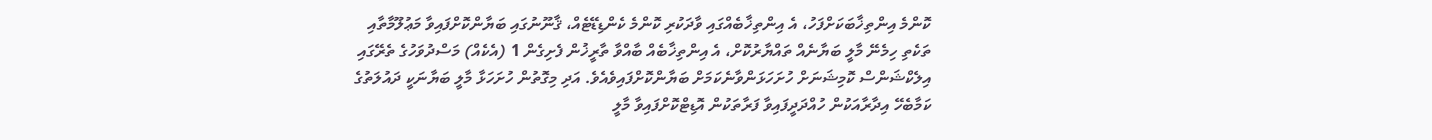ކޮންމެ އިންތިޚާބަކަށްފަހު، އެ އިންތިޚާބެއްގައި ވާދަކުރި ކޮންމެ ކެންޑިޑޭޓެއް، ޤާނޫނުގައި ބަޔާންކޮށްފައިވާ މަޢުލޫމާތާއި ތަކެތި ހިމެނޭ މާލީ ބަޔާނެއް ތައްޔާރުކޮށް، އެ އިންތިޚާބެއް ބާއްވާ ތާރީޚުން ފެށިގެން 1 (އެކެއް) މަސްދުވަހުގެ ތެރޭގައި އިލެކްޝަންސް ކޮމިޝަނަށް ހުށަހަޅަންވާނެކަމަށް ބަޔާންކޮށްފައިވެއެވެ. އަދި މިގޮތުން ހުށަހަޅާ މާލީ ބަޔާނަކީ ދައުލަތުގެ ކަމާބެހޭ އިދާރާއަކުން ހުއްދަދީފައިވާ ފަރާތަކުން އޮޑިޓްކޮށްފައިވާ މާލީ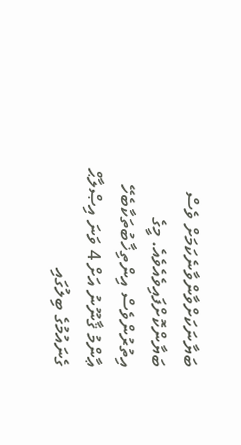ބަޔާނަކަށްވާންވާނެކަމަށް ވެސް ބަޔާންކޮށްފައިވެއެވެއެ. މީގެ އިތުރުންވެސް އިންތިޚާބުތަކާބެހޭ ޢާންމު ޤާނޫނު އަށް 4 ވަނަ އިޞްލާޙް ގެނައުމުގެ ބިލުގައި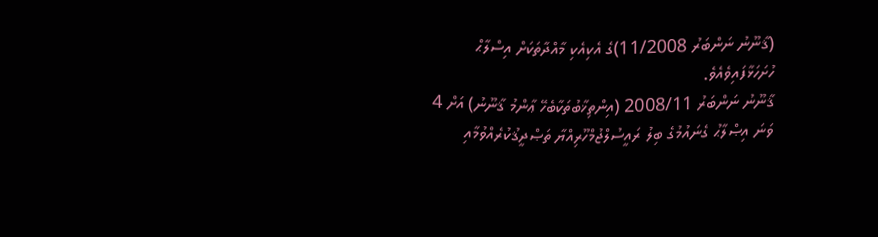(ޤާނޫނު ނަންބަރު 11/2008)ގެ އެކިއެކި މާއްދާތަކަށް އިސްލާޙް ހުށަހަޅާފައިވެއެވެ.
ޤާނޫނު ނަންބަރު 2008/11 (އިންތިޚާބުތަކާބެހޭ ޢާންމު ޤާނޫނު) އަށް 4 ވަނަ އިޞްލާޙު ގެނައުމުގެ ބިލު ރައީސުލްޖުމްހޫރިއްޔާ ތަޞްދީޤުކުރެއްވުމާއި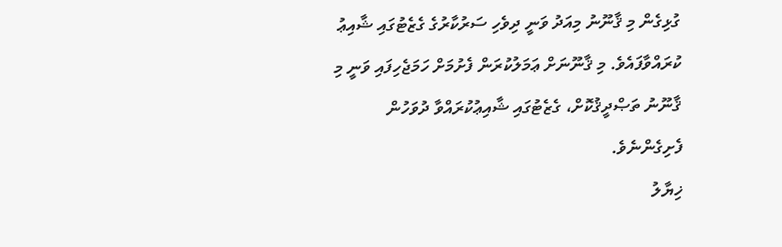ގުޅިގެން މި ޤާނޫނު މިއަދު ވަނީ ދިވެހި ސަރުކާރުގެ ގެޒެޓުގައި ޝާއިޢު ކުރައްވާފައެވެ. މި ޤާނޫނަށް ޢަމަލުކުރަން ފެށުމަށް ހަމަޖެހިފައި ވަނީ މި ޤާނޫނު ތަޞްދީޤުކޮށް، ގެޒެޓުގައި ޝާއިޢުކުރައްވާ ދުވަހުން ފެށިގެންނެވެ.
ޚިޔާލު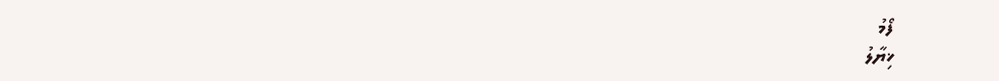ފޯމު
ޚިޔާލު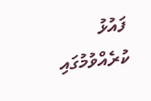ފައުޅު ކުރެއްވުމުގައި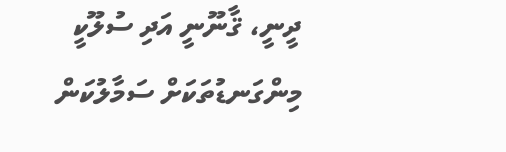ދީނީ، ޤާނޫނީ އަދި ސުލޫކީ މިންގަނޑުތަކަށް ސަމާލުކަން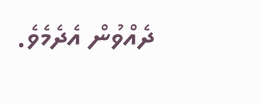ދެއްވުން އެދެމެވެ.